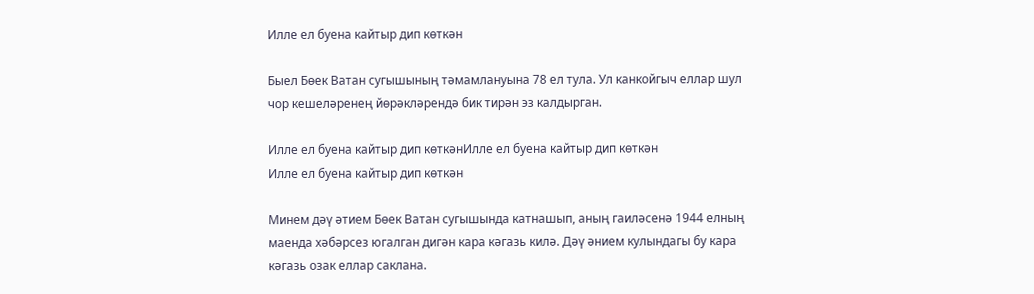Илле ел буена кайтыр дип көткән

Быел Бөек Ватан сугышының тәмамлануына 78 ел тула. Ул канкойгыч еллар шул чор кешеләренең йөрәкләрендә бик тирән эз калдырган.

Илле ел буена кайтыр дип көткәнИлле ел буена кайтыр дип көткән
Илле ел буена кайтыр дип көткән

Минем дәү әтием Бөек Ватан сугышында катнашып, аның гаиләсенә 1944 елның маенда хәбәрсез югалган дигән кара кәгазь килә. Дәү әнием кулындагы бу кара кәгазь озак еллар саклана.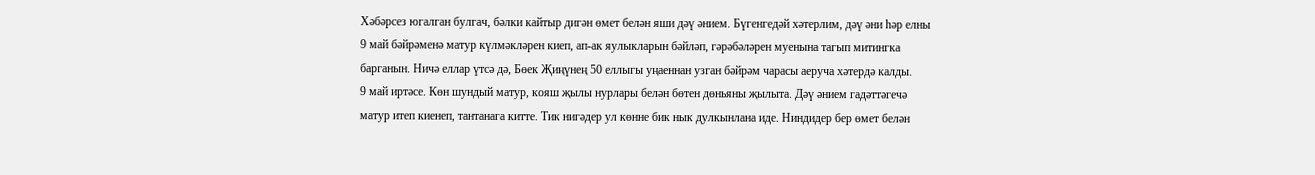Хәбәрсез югалган булгач, бәлки кайтыр дигән өмет белән яши дәү әнием. Бүгенгедәй хәтерлим, дәү әни һәр елны 9 май бәйрәменә матур күлмәкләрен киеп, ап-ак яулыкларын бәйләп, гәрәбәләрен муенына тагып митингка барганын. Ничә еллар үтсә дә, Бөек Җиңүнең 50 еллыгы уңаеннан узган бәйрәм чарасы аеруча хәтердә калды.
9 май иртәсе. Көн шундый матур, кояш җылы нурлары белән бөтен дөньяны җылыта. Дәү әнием гадәттәгечә матур итеп киенеп, тантанага китте. Тик нигәдер ул көнне бик нык дулкынлана иде. Ниндидер бер өмет белән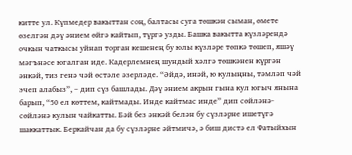китте ул. Күпмедер вакыттан соң, балтасы суга төшкән сыман, өмете өзелгән дәү әнием өйгә кайтып, түргә узды. Башка вакытта күзләрендә очкын чаткысы уйнап торган кешенең бу юлы күзләре төпкә төшеп, яшәү мәгънәсе югалган иде. Кадерлемнең шундый хәлгә төшкәнен күргән әнкәй, тиз генә чәй өстәле әзерләде. “Әйдә, инәй, ю кулыңны, тәмләп чәй эчеп алабыз”, – дип сүз башлады. Дәү әнием акрын гына кул югыч янына барып, “50 ел көттем, кайтмады. Инде кайтмас инде” дип сөйләнә-сөйләнә кулын чайкатты. Бәй без әнкәй белән бу сүзләрне ишетүгә шаккаттык. Беркайчан да бу сүзләрне әйтмичә, ә биш дистә ел Фатыйхын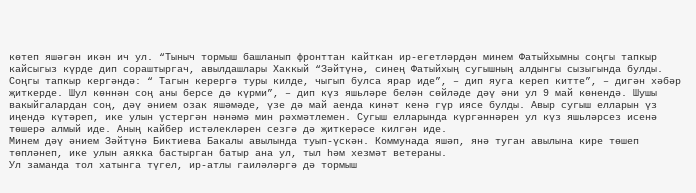көтеп яшәгән икән ич ул. “Тыныч тормыш башланып фронттан кайткан ир-егетләрдән минем Фатыйхымны соңгы тапкыр кайсыгыз күрде дип сораштыргач, авылдашлары Хаккый “Зәйтүнә, синең Фатыйхың сугышның алдынгы сызыгында булды. Соңгы тапкыр кергәндә: “ Тагын керергә туры килде, чыгып булса ярар иде”, – дип яуга кереп китте”, – дигән хәбәр җиткерде. Шул көннән соң аны берсе дә күрми”, – дип күз яшьләре белән сөйләде дәү әни ул 9 май көнендә. Шушы вакыйгалардан соң, дәү әнием озак яшәмәде, үзе дә май аенда кинәт кенә гүр иясе булды. Авыр сугыш елларын үз иңендә күтәреп, ике улын үстергән нәнәмә мин рәхмәтлемен. Сугыш елларында күргәннәрен ул күз яшьләрсез исенә төшерә алмый иде. Аның кайбер истәлекләрен сезгә дә җиткерәсе килгән иде.
Минем дәү әнием Зәйтүнә Биктиева Бакалы авылында туып-үскән. Коммунада яшәп, янә туган авылына кире төшеп төпләнеп, ике улын аякка бастырган батыр ана ул, тыл һәм хезмәт ветераны.
Ул заманда тол хатынга түгел, ир-атлы гаиләләргә дә тормыш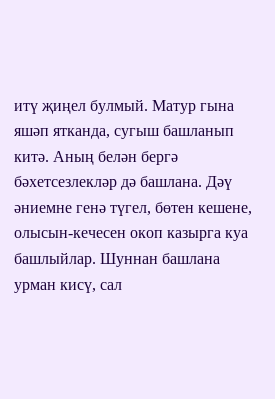итү җиңел булмый. Матур гына яшәп ятканда, сугыш башланып китә. Аның белән бергә бәхетсезлекләр дә башлана. Дәү әниемне генә түгел, бөтен кешене, олысын-кечесен окоп казырга куа башлыйлар. Шуннан башлана урман кисү, сал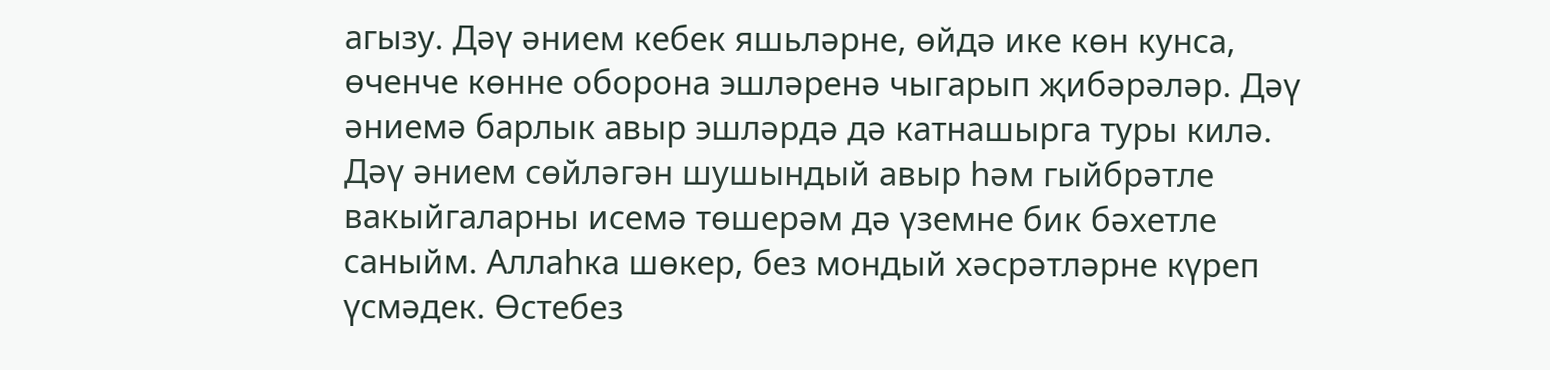агызу. Дәү әнием кебек яшьләрне, өйдә ике көн кунса, өченче көнне оборона эшләренә чыгарып җибәрәләр. Дәү әниемә барлык авыр эшләрдә дә катнашырга туры килә.
Дәү әнием сөйләгән шушындый авыр һәм гыйбрәтле вакыйгаларны исемә төшерәм дә үземне бик бәхетле саныйм. Аллаһка шөкер, без мондый хәсрәтләрне күреп үсмәдек. Өстебез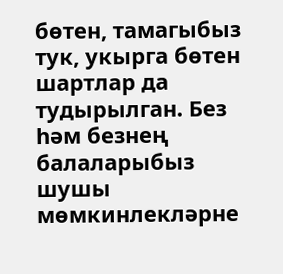бөтен, тамагыбыз тук, укырга бөтен шартлар да тудырылган. Без һәм безнең балаларыбыз шушы мөмкинлекләрне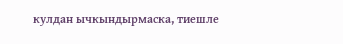кулдан ычкындырмаска, тиешле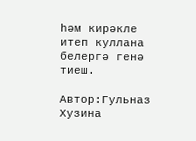һәм кирәкле итеп куллана белергә генә тиеш.

Автор:Гульназ Хузина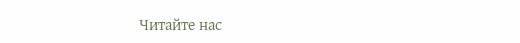Читайте нас